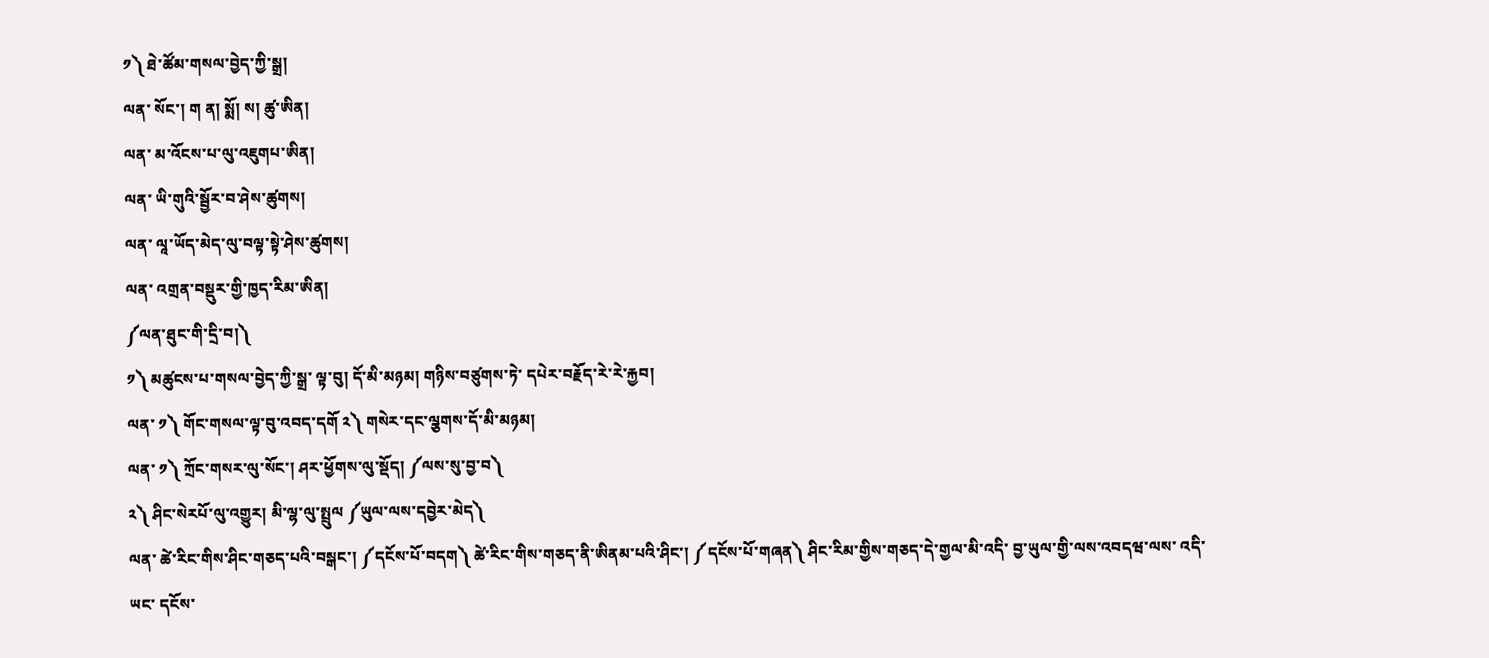༡༽ ཐེ་ཚོམ་གསལ་བྱེད་ཀྱི་སྒྲ།
ལན་ སོང་། ག ན། སྨོ། ས། ཚུ་ཨིན།
ལན་ མ་འོངས་པ་ལུ་འཇུགཔ་ཨིན།
ལན་ ཡི་གུའི་སྦྱོར་བ་ཤེས་ཚུགས།
ལན་ ལཱ་ཡོད་མེད་ལུ་བལྟ་སྟེ་ཤེས་ཚུགས།
ལན་ འགྲན་བསྡུར་གྱི་ཁྱད་རིམ་ཨིན།
༼ལན་ཐུང་གི་དྲི་བ།༽
༡༽ མཚུངས་པ་གསལ་བྱེད་ཀྱི་སྒྲ་ ལྟ་བུ། དོ་མི་མཉམ། གཉིས་བཙུགས་ཏེ་ དཔེར་བརྗོད་རེ་རེ་རྐྱབ།
ལན་ ༡༽ གོང་གསལ་ལྟ་བུ་འབད་དགོ ༢༽ གསེར་དང་ལྕགས་དོ་མི་མཉམ།
ལན་ ༡༽ ཀྲོང་གསར་ལུ་སོང་། ཤར་ཕྱོགས་ལུ་སྡོད། ༼ལས་སུ་བྱ་བ༽
༢༽ ཤིང་སེརཔོ་ལུ་འགྱུར། མི་ལྷ་ལུ་སྤྲུལ ༼ཡུལ་ལས་དབྱེར་མེད༽
ལན་ ཚེ་རིང་གིས་ཤིང་གཅད་པའི་བསྒང་། ༼དངོས་པོ་བདག༽ ཚེ་རིང་གིས་གཅད་ནི་ཨིནམ་པའི་ཤིང་། ༼དངོས་པོ་གཞན༽ ཤིང་རིམ་གྱིས་གཅད་དེ་གྱལ་མི་འདི་ བྱ་ཡུལ་གྱི་ལས་འབདཝ་ལས་ འདི་ཡང་ དངོས་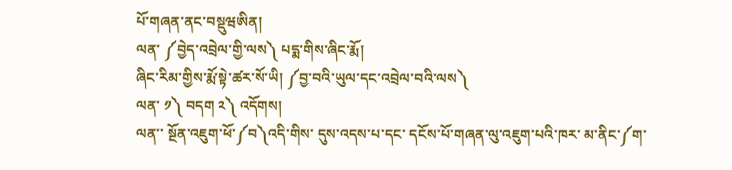པོ་གཞན་ནང་བསྡུཝཨིན།
ལན་ ༼བྱེད་འབྲེལ་གྱི་ལས༽ པདྨ་གིས་ཞིང་རྨོ།
ཞིང་རིམ་གྱིས་རྨོ་སྟེ་ཚར་སོ་ཡི། ༼བྱ་བའི་ཡུལ་དང་འབྲེལ་བའི་ལས༽
ལན་ ༡༽ བདག ༢༽ འདོགས།
ལན་་ སྔོན་འཇུག་ཕོ་༼བ༽འདི་གིས་ དུས་འདས་པ་དང་ དངོས་པོ་གཞན་ལུ་འཇུག་པའི་ཁར་ མ་ནིང་༼ག་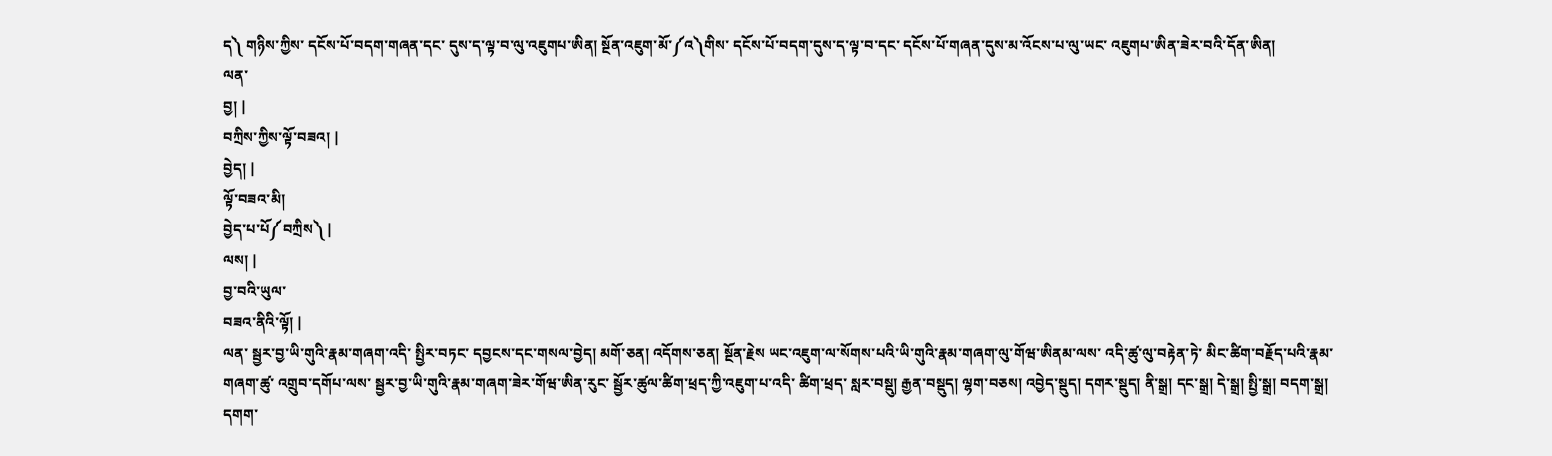ད༽ གཉིས་ཀྱིས་ དངོས་པོ་བདག་གཞན་དང་ དུས་ད་ལྟ་བ་ལུ་འཇུགཔ་ཨིན། སྔོན་འཇུག་མོ་༼འ༽གིས་ དངོས་པོ་བདག་དུས་ད་ལྟ་བ་དང་ དངོས་པོ་གཞན་དུས་མ་འོངས་པ་ལུ་ཡང་ འཇུགཔ་ཨིན་ཟེར་བའི་དོན་ཨིན།
ལན་
བྱ། |
བཀྲིས་ཀྱིས་ལྟོ་བཟའ། |
བྱེད། |
ལྟོ་བཟའ་མི།
བྱེད་པ་པོ༼བཀྲིས༽ |
ལས། |
བྱ་བའི་ཡུལ་
བཟའ་ནིའི་ལྟོ། |
ལན་ སྦྱར་བྱ་ཡི་གུའི་རྣམ་གཞག་འདི་ སྤྱིར་བཏང་ དབྱངས་དང་གསལ་བྱེད། མགོ་ཅན། འདོགས་ཅན། སྔོན་རྗེས ཡང་འཇུག་ལ་སོགས་པའི་ཡི་གུའི་རྣམ་གཞག་ལུ་གོཝ་ཨིནམ་ལས་ འདི་ཚུ་ལུ་བརྟེན་ཏེ་ མིང་ཚིག་བརྗོད་པའི་རྣམ་གཞག་ཚུ་ འགྲུབ་དགོཔ་ལས་ སྦྱར་བྱ་ཡི་གུའི་རྣམ་གཞག་ཟེར་གོཝ་ཨིན་རུང་ སྦྱོར་ཚུལ་ཚིག་ཕྲད་ཀྱི་འཇུག་པ་འདི་ ཚིག་ཕྲད་ སླར་བསྡུ། རྒྱན་བསྡུད། ལྷག་བཅས། འབྱེད་སྡུད། དགར་སྡུད། ནི་སྒྲ། དང་སྒྲ། དེ་སྒྲ། སྤྱི་སྒྲ། བདག་སྒྲ། དགག་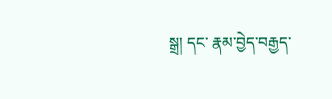སྒྲ། དང་ རྣམ་བྱེད་བརྒྱད་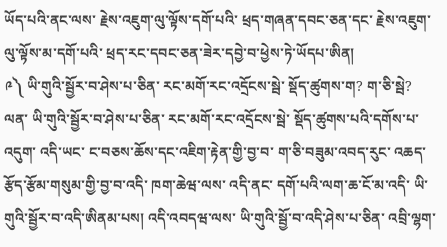ཡོད་པའི་ནང་ལས་ རྗེས་འཇུག་ལུ་ལྟོས་དགོ་པའི་ ཕྲད་གཞན་དབང་ཅན་དང་ རྗེས་འཇུག་ལུ་ལྟོས་མ་དགོ་པའི་ ཕྲད་རང་དབང་ཅན་ཟེར་དབྱེ་བ་ཕྱེས་ཏེ་ཡོདཔ་ཨིན།
༩༽ ཡི་གུའི་སྦྱོར་བ་ཤེས་པ་ཅིན་ རང་མགོ་རང་འདྲོངས་སྦེ་ སྡོད་ཚུགས་ག? ག་ཅི་སྦེ?
ལན་ ཡི་གུའི་སྦྱོར་བ་ཤེས་པ་ཅིན་ རང་མགོ་རང་འདྲོངས་སྦེ་ སྡོད་ཚུགས་པའི་དགོས་པ་འདུག་ འདི་ཡང་ ང་བཅས་ཆོས་དང་འཇིག་རྟེན་གྱི་བྱ་བ་ ག་ཅི་བཟུམ་འབད་རུང་ འཆད་རྩོད་རྩོམ་གསུམ་གྱི་བྱ་བ་འདི་ ཁག་ཆེཝ་ལས་ འདི་ནང་ དགོ་པའི་ལག་ཆ་ངོ་མ་འདི་ ཡི་གུའི་སྦྱོར་བ་འདི་ཨིནམ་པས། འདི་འབདཝ་ལས་ ཡི་གུའི་སྦྱོ་བ་འདི་ཤེས་པ་ཅིན་ འབྲི་ལྷག་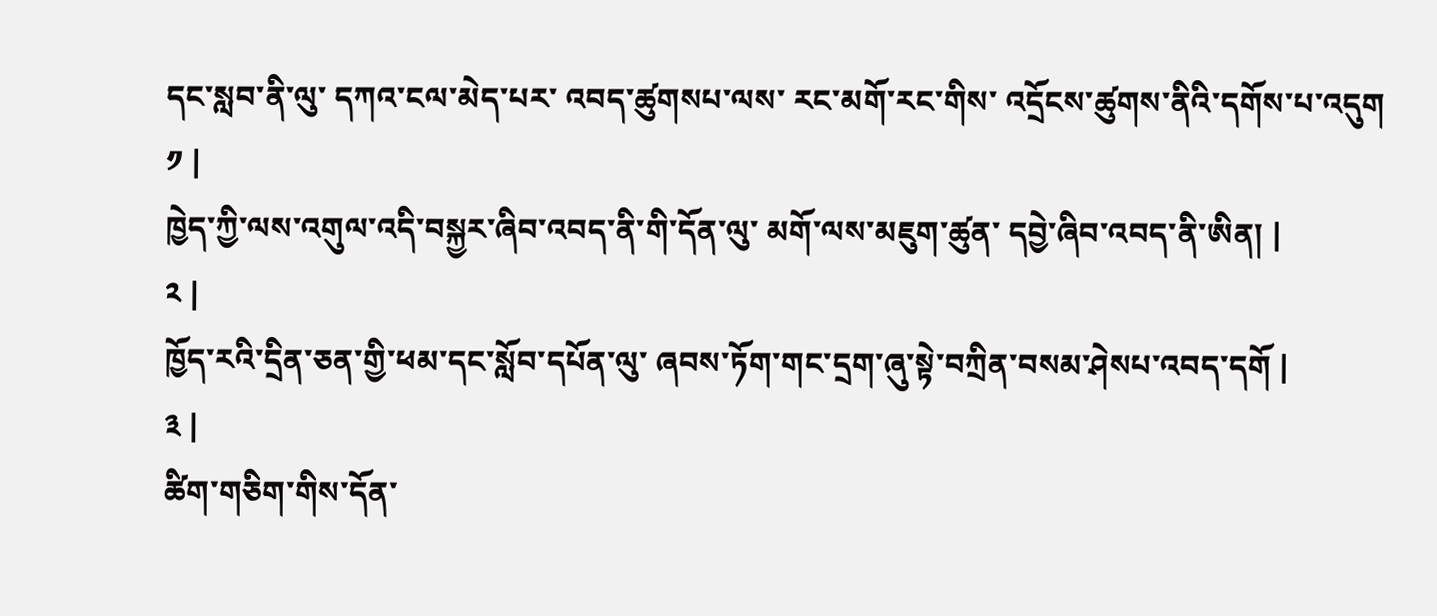དང་སླབ་ནི་ལུ་ དཀའ་ངལ་མེད་པར་ འབད་ཚུགསཔ་ལས་ རང་མགོ་རང་གིས་ འདྲོངས་ཚུགས་ནིའི་དགོས་པ་འདུག
༡ |
ཁྱེད་ཀྱི་ལས་འགུལ་འདི་བསྐྱར་ཞིབ་འབད་ནི་གི་དོན་ལུ་ མགོ་ལས་མཇུག་ཚུན་ དབྱེ་ཞིབ་འབད་ནི་ཨིན། |
༢ |
ཁྱོད་རའི་དྲིན་ཅན་གྱི་ཕམ་དང་སློབ་དཔོན་ལུ་ ཞབས་ཏོག་གང་དྲག་ཞུ་སྟེ་བཀྲིན་བསམ་ཤེསཔ་འབད་དགོ |
༣ |
ཚིག་གཅིག་གིས་དོན་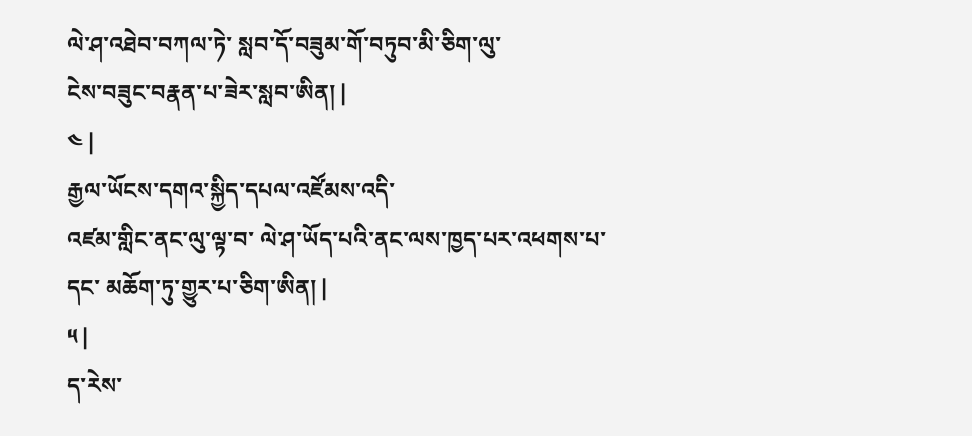ལེ་ཤ་འཐེབ་བཀལ་ཏེ་ སླབ་དོ་བཟུམ་གོ་བཏུབ་མི་ཅིག་ལུ་
ངེས་བཟུང་བརྣན་པ་ཟེར་སླབ་ཨིན། |
༤ |
རྒྱལ་ཡོངས་དགའ་སྐྱིད་དཔལ་འཛོམས་འདི་
འཛམ་གླིང་ནང་ལུ་ལྟ་བ་ ལེ་ཤ་ཡོད་པའི་ནང་ལས་ཁྱད་པར་འཕགས་པ་དང་ མཆོག་ཏུ་གྱུར་པ་ཅིག་ཨིན། |
༥ |
ད་རེས་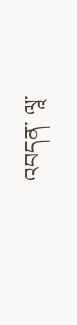འབདན་ ལཱ་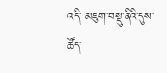འདི་ མཇུག་བསྡུ་ནིའི་དུས་ཚོད་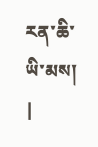རན་ཆི་ཡི་མས། |